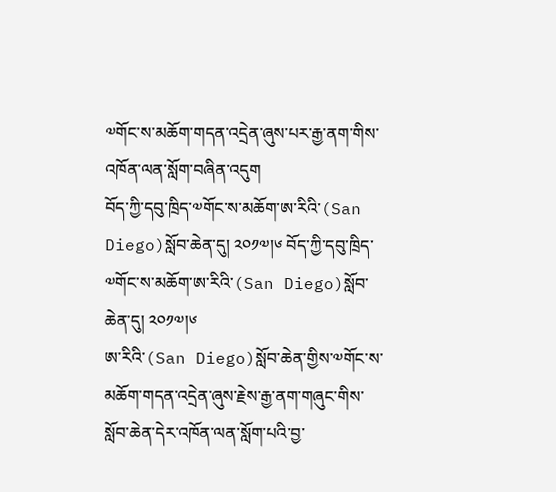༧གོང་ས་མཆོག་གདན་འདྲེན་ཞུས་པར་རྒྱ་ནག་གིས་འཁོན་ལན་སློག་བཞིན་འདུག
བོད་ཀྱི་དབུ་ཁྲིད་༧གོང་ས་མཆོག་ཨ་རིའི་(San Diego)སློབ་ཆེན་དུ། ༢༠༡༧།༦ བོད་ཀྱི་དབུ་ཁྲིད་༧གོང་ས་མཆོག་ཨ་རིའི་(San Diego)སློབ་ཆེན་དུ། ༢༠༡༧།༦
ཨ་རིའི་(San Diego)སློབ་ཆེན་གྱིས་༧གོང་ས་མཆོག་གདན་འདྲེན་ཞུས་རྗེས་རྒྱ་ནག་གཞུང་གིས་སློབ་ཆེན་དེར་འཁོན་ལན་སློག་པའི་བྱ་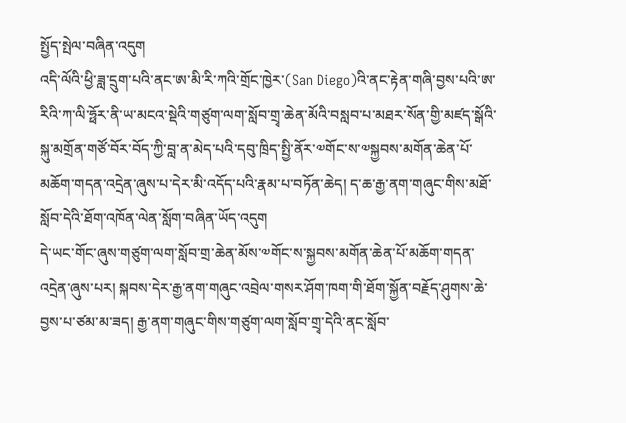སྤྱོད་སྤེལ་བཞིན་འདུག
འདི་ལོའི་ཕྱི་ཟླ་དྲུག་པའི་ནང་ཨ་མི་རི་ཀའི་གྲོང་ཁྱེར་(San Diego)འི་ནང་རྟེན་གཞི་བྱས་པའི་ཨ་རིའི་ཀ་ལི་ཧྥོར་ནི་ཡ་མངའ་སྡེའི་གཙུག་ལག་སློབ་གྲྭ་ཆེན་མོའི་བསླབ་པ་མཐར་སོན་གྱི་མཛད་སྒོའི་སྐུ་མགྲོན་གཙོ་བོར་བོད་ཀྱི་བླ་ན་མེད་པའི་དབུ་ཁྲིད་སྤྱི་ནོར་༧གོང་ས་༧སྐྱབས་མགོན་ཆེན་པོ་མཆོག་གདན་འདྲེན་ཞུས་པ་དེར་མི་འདོད་པའི་རྣམ་པ་བཏོན་ཆེད། ད་ཆ་རྒྱ་ནག་གཞུང་གིས་མཐོ་སློབ་དེའི་ཐོག་འཁོན་ལེན་སློག་བཞིན་ཡོད་འདུག
དེ་ཡང་གོང་ཞུས་གཙུག་ལག་སློབ་གྲ་ཆེན་མོས་༧གོང་ས་སྐྱབས་མགོན་ཆེན་པོ་མཆོག་གདན་འདྲེན་ཞུས་པར། སྐབས་དེར་རྒྱ་ནག་གཞུང་འབྲེལ་གསར་ཤོག་ཁག་གི་ཐོག་སྐྱོན་བརྗོད་ཤུགས་ཆེ་བྱས་པ་ཙམ་མ་ཟད། རྒྱ་ནག་གཞུང་གིས་གཙུག་ལག་སློབ་གྲྭ་དེའི་ནང་སློབ་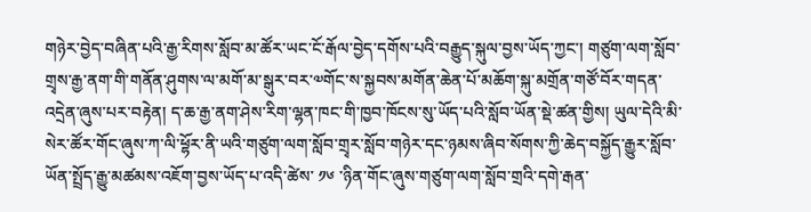གཉེར་བྱེད་བཞིན་པའི་རྒྱ་རིགས་སློབ་མ་ཚོར་ཡང་ངོ་རྒོལ་བྱེད་དགོས་པའི་བརྒྱུད་སྐུལ་བྱས་ཡོད་ཀྱང་། གཙུག་ལག་སློབ་གྲྭས་རྒྱ་ནག་གི་གནོན་ཤུགས་ལ་མགོ་མ་སྒུར་བར་༧གོང་ས་སྐྱབས་མགོན་ཆེན་པོ་མཆོག་སྐུ་མགྲོན་གཙོ་བོར་གདན་འདྲེན་ཞུས་པར་བརྟེན། ད་ཆ་རྒྱ་ནག་ཤེས་རིག་ལྷན་ཁང་གི་ཁྱབ་ཁོངས་སུ་ཡོད་པའི་སློབ་ཡོན་སྡེ་ཚན་གྱིས། ཡུལ་དེའི་མི་སེར་ཚོར་གོང་ཞུས་ཀ་ལི་ཕྷོར་ནི་ཡའི་གཙུག་ལག་སློབ་གྲྭར་སློབ་གཉེར་དང་ཉམས་ཞིབ་སོགས་ཀྱི་ཆེད་བསྐྱོད་རྒྱུར་སློབ་ཡོན་སྤྲོད་རྒྱུ་མཚམས་འཇོག་བྱས་ཡོད་པ་འདི་ཚེས་ ༡༦ ་ཉིན་གོང་ཞུས་གཙུག་ལག་སློབ་གྲའི་དགེ་རྒན་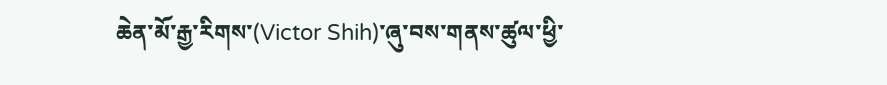ཆེན་མོ་རྒྱ་རིགས་(Victor Shih)་ཞུ་བས་གནས་ཚུལ་ཕྱི་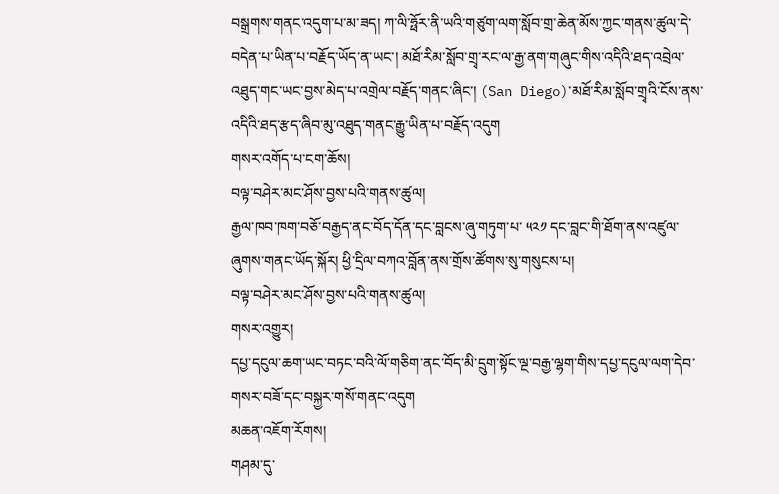བསྒྲགས་གནང་འདུག་པ་མ་ཟད། ཀ་ལི་ཧྥོར་ནི་ཡའི་གཙུག་ལག་སློབ་གྲ་ཆེན་མོས་ཀྱང་གནས་ཚུལ་དེ་བདེན་པ་ཡིན་པ་བརྗོད་ཡོད་ན་ཡང་། མཐོ་རིམ་སློབ་གྲྭ་རང་ལ་རྒྱ་ནག་གཞུང་གིས་འདིའི་ཐད་འབྲེལ་འཐུད་གང་ཡང་བྱས་མེད་པ་འགྲེལ་བརྗོད་གནང་ཞིང་། (San Diego)་མཐོ་རིམ་སློབ་གྲྭའི་ངོས་ནས་འདིའི་ཐད་རྩད་ཞིབ་མུ་འཐུད་གནང་རྒྱུ་ཡིན་པ་བརྗོད་འདུག
གསར་འགོད་པ་ངག་ཆོས།
བལྟ་བཤེར་མང་ཤོས་བྱས་པའི་གནས་ཚུལ།
རྒྱལ་ཁབ་ཁག་བཅོ་བརྒྱད་ནང་བོད་དོན་དང་བླངས་ཞུ་གཏུག་པ་ ༥༢༡ དང་བླང་གི་ཐོག་ནས་འཛུལ་ཞུགས་གནང་ཡོད་སྐོར། ཕྱི་དྲིལ་བཀའ་བློན་ནས་གྲོས་ཚོགས་སུ་གསུངས་པ།
བལྟ་བཤེར་མང་ཤོས་བྱས་པའི་གནས་ཚུལ།
གསར་འགྱུར།
དཔྱ་དངུལ་ཆག་ཡང་བཏང་བའི་ལོ་གཅིག་ནང་བོད་མི་དྲུག་སྟོང་ལྔ་བརྒྱ་ལྷག་གིས་དཔྱ་དངུལ་ལག་དེབ་གསར་བཟོ་དང་བསྐྱར་གསོ་གནང་འདུག
མཆན་འཇོག་རོགས།
གཤམ་དུ་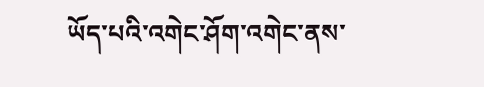ཡོད་པའི་འགེང་ཤོག་འགེང་ནས་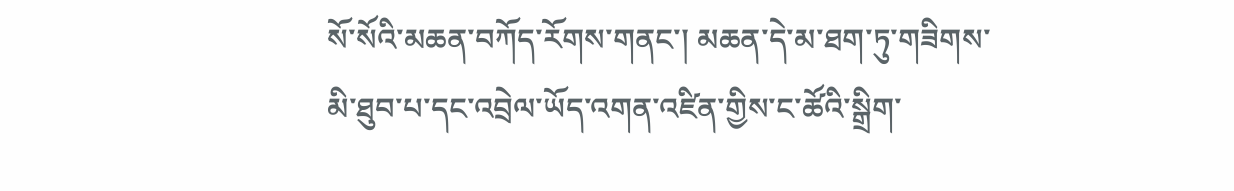སོ་སོའི་མཆན་བཀོད་རོགས་གནང་། མཆན་དེ་མ་ཐག་ཏུ་གཟིགས་མི་ཐུབ་པ་དང་འབྲེལ་ཡོད་འགན་འཛིན་གྱིས་ང་ཚོའི་སྒྲིག་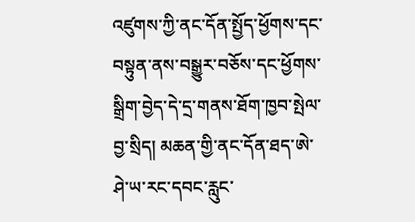འཛུགས་ཀྱི་ནང་དོན་སྤྱོད་ཕྱོགས་དང་བསྟུན་ནས་བསྒྱུར་བཅོས་དང་ཕྱོགས་སྒྲིག་བྱེད་དེ་དྲ་གནས་ཐོག་ཁྱབ་སྤེལ་བྱ་སྲིད། མཆན་གྱི་ནང་དོན་ཐད་ཨེ་ཤེ་ཡ་རང་དབང་རླུང་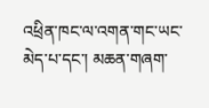འཕྲིན་ཁང་ལ་འགན་གང་ཡང་མེད་པ་དང་། མཆན་གཞག་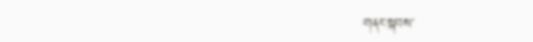གནང་སྐབས་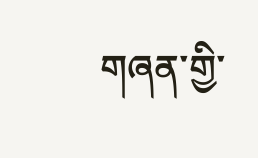གཞན་གྱི་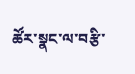ཚོར་སྣང་ལ་བརྩི་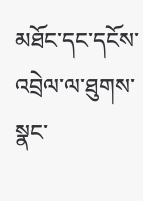མཐོང་དང་དངོས་འབྲེལ་ལ་ཐུགས་སྣང་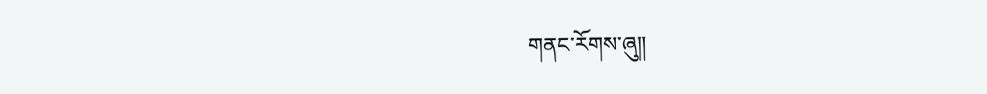གནང་རོགས་ཞུ༎